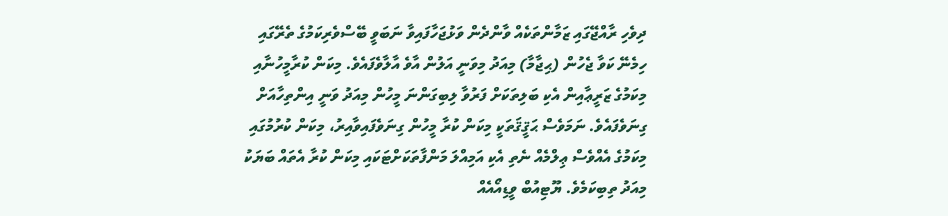ދިވެހި ރާއްޖޭގައި ޒަމާންތަކެއް ވާންދެން ވަޅުޖަހާފައިވާ ނަބަވީ ބޭސްވެރިކަމުގެ ތެރޭގައި ހިމެނޭ ކަވާ ޖެހުން (ޙިޖާމާ) މިއަދު މިވަނީ އަލުން އާވެ އާލާވެފައެވެ. މިކަން ކުރާމީހުނާއި މިކަމުގެ ޒަރީޢާއިން އެކި ބަލިތަކަށް ފަރުވާ ލިބިގަންނަ މީހުން މިއަދު ވަނީ އިންތިހާއަށް ގިނަވެފައެވެ. ނަމަވެސް ޙަޤީޤަތަކީ މިކަން ކުރާ މީހުން ގިނަވެފައިވާއިރު، މިކަން ކުރުމުގައި މިކަމުގެ އެއްވެސް ޢިލްމެއް ނެތި އެކި އަމިއްލަ މަންފާތަކަށްޓަކައި މިކަން ކުރާ އެތައް ބަޔަކު މިއަދު ތިބިކަމެވެ. ޔޫޓިއުބް ވީޑިއޯއެއް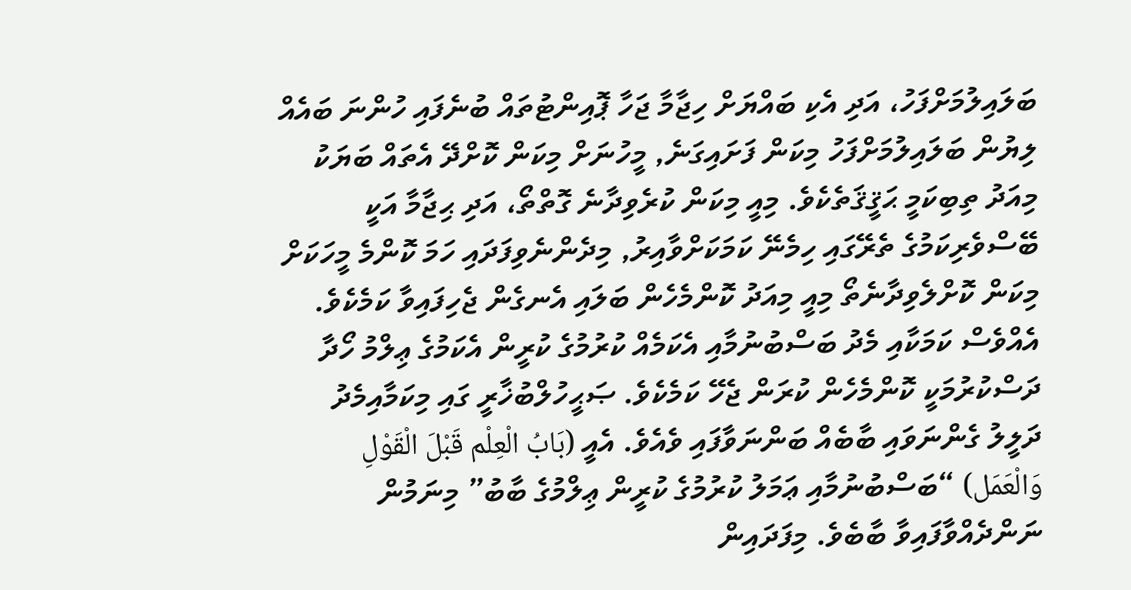ބަލައިލުމަށްފަހު، އަދި އެކި ބައްޔަށް ހިޖާމާ ޖަހާ ޕޮއިންޓުތައް ބުނެފައި ހުންނަ ބައެއް ލިޔުން ބަލައިލުމަށްފަހު މިކަން ފަށައިގަނެ, މީހުނަށް މިކަން ކޮށްދޭ އެތައް ބަޔަކު މިއަދު ތިބިކަމީ ޙަޤީޤަތެކެވެ. މިއީ މިކަން ކުރެވިދާނެ ގޮތްތޯ، އަދި ޙިޖާމާ އަކީ ބޭސްވެރިކަމުގެ ތެރޭގައި ހިމެނޭ ކަމަކަށްވާއިރު, މިދެންނެވިފަދައި ހަމަ ކޮންމެ މީހަކަށް މިކަން ކޮށްލެވިދާނެތޯ މިއީ މިއަދު ކޮންމެހެން ބަލައި އެނގެން ޖެހިފައިވާ ކަމެކެވެ.
އެއްވެސް ކަމަކާއި މެދު ބަސްބުނުމާއި އެކަމެއް ކުރުމުގެ ކުރީން އެކަމުގެ ޢިލްމު ހޯދާ ދަސްކުރުމަކީ ކޮންމެހެން ކުރަން ޖެހޭ ކަމެކެވެ. ޞަޙީހުލްބުޚާރީ ގައި މިކަމާއިމެދު ދަލީލު ގެންނަވައި ބާބެއް ބަންނަވާފައި ވެއެވެ. އެއީ (بَابُ الْعِلْم قَبْلَ الْقَوْلِ وَالْعَمَل) “ބަސްބުނުމާއި ޢަމަލު ކުރުމުގެ ކުރީން ޢިލްމުގެ ބާބު” މިނަމުން ނަންދެއްވާފައިވާ ބާބެވެ. މިފަދައިން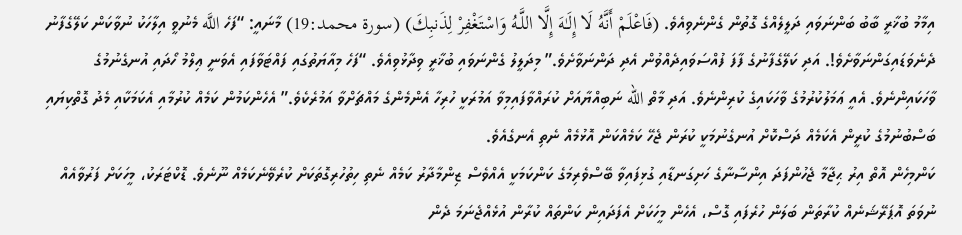އިމާމު ބުޚާރީ ބާބު ބަންނަވައި ދަލީލެއްގެ ގޮތުން ގެންނެވިއެވެ. (فَاعْلَمْ أَنَّهُ لَا إِلَـٰهَ إِلَّا اللَّـهُ وَاسْتَغْفِرْ لِذَنبِكَ) (سورة محمد:19) މާނައީ: “ފަހެ اللَّه މެނުވީ އިލާހަކު ނުވާކަން ކަލޭގެފާނު ދެނެވަޑައިގަންނަވާށެވެ!. އަދި ކަލޭގެފާނުގެ ފާފަ ފުއްސަވައިދެއްވުން އެދި ދަންނަވާށެވެ.” މިދަލީލު ގެންނަވައި ބުޚާރީ ވިދާޅުވިއެވެ. “ފަހެ މިއާޔަތުގައި ފައްޓަވާފައި އެވަނީ ޢިލްމު ހޯދައި އުނގެނުމުގެ ވާހަކައިންނެވެ. އެއީ ޢަމަލުކުރުމުގެ ވާހަކައިގެ ކުރިންނެވެ. އަދި މާތް الله ނަބިއްޔާއަށް ކުރައްވާފައިމިވާ އަމުރަކީ ހުރިހާ އެންމެންގެ މައްޗަށްވާ އަމުރެކެވެ.” އެހެންކަމުން ކަމެއް ކުރުމާއި އެކަމަކާއި މެދު ގޮތްކިޔައި ބަސްބުނުމުގެ ކުރީން އެކަމެއް ދަސްކޮށް އުނގެނުމަކީ ކުރަން ޖެހޭ ކަމެއްކަން އޮޅުމެއް ނެތި އެނގެއެވެ.
ކަންމިހެން އޮތް އިރު ޙިޖާމާ ޖެހުންފަދަ އިންސާނާގެ ހަށިގަނޑާއި ގުޅިފައިވާ ބޭސްވެރިމަގެ ކަންކަމަކީ އެއްވެސް ޒިންމާދާރު ކަމެއް ނެތި ހިތުހުރިގޮތަކަށް ކުރެވޭނެކަމެއް ނޫނެވެ. ޑޮކްޓަރަކު، މީހަކަށް ފަރުވާއެއް ނުވަތަ އޮޕަރޭޝަނެއް ކުރާތަން ބަލަން ހުރެފައި ގޮސް، އެހެން މީހަކަށް އެފަދައިން ކަންތައް ކުރާން އުޅެއްޖެނަމަ ދެން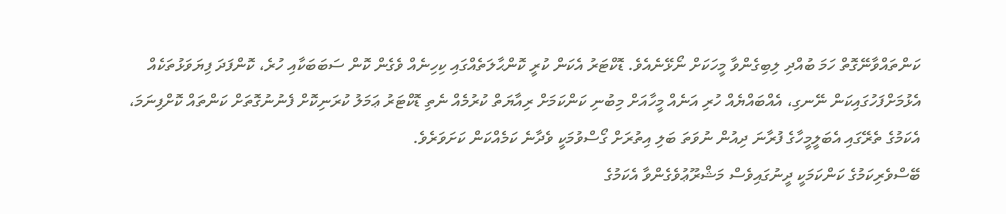ކަންތައްވާނޭގޮތް ހަމަ ބުއްދި ލިބިގެންވާ މީހަކަށް ނޯޅޭނެއެވެ. ޑޮކްޓަރު އެކަން ކުރީ ކޮންޙާލަތެއްގައި ކިހިނެއް ވެގެން ކޮން ސަބަބަކާއި ހުރެ، ކޮންފަދަ ފިޔަވަޅުތަކެއް އެޅުމަށްފަހުގައިކަން ނޭނގި، އެއްބައްޔެއް ހުރި އަނެއް މީހާއަށް މިބުނި ކަންކަމަށް ރިއާޔަތް ކުރުމެއް ނެތި ޑޮކްޓަރު ޢަމަލު ކުރަނިކޮށް ފެނުނުގޮތަށް ކަންތައް ކޮށްފިނަމަ، އެކަމުގެ ތެރޭގައި އެބަލީމީހާގެ ފުރާނަ ދިއުން ނުވަތަ ބަލި އިތުރަށް ގޯސްވުމަކީ ވެދާނެ ކަމެއްކަން ކަށަވަރެވެ.
ބޭސްވެރިކަމުގެ ކަންކަމަކީ ދީނުގައިވެސް މަޝްރޫޢުވެގެންވާ އެކަމުގެ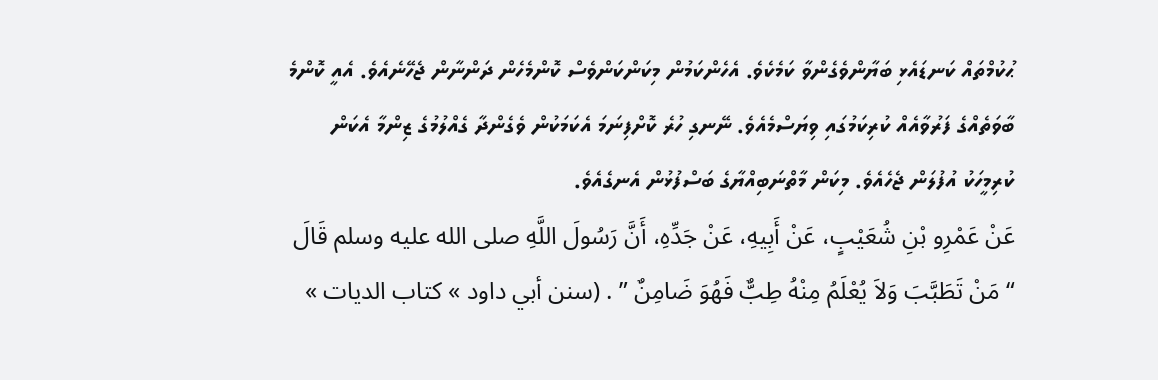ޙުކުމްތައް ކަނޑައެޅި ބަޔާންވެގެންވާ ކަމެކެވެ. އެހެންކަމުން މިކަންކަންވެސް ކޮންމެހެން ދަންނާން ޖެހޭނެއެވެ. އެއީ ކޮންމެ ބާވަތެއްގެ ފަރުވާއެއް ކުރިކަމުގައި ވިޔަސްމެއެވެ. ނޭނގި ހުރެ ކޮށްފިނަމަ އެކަމަކުން ވެގެންދާ ގެއްލުމުގެ ޒިންމާ އެކަން ކުރިމީހަކު އުފުލަން ޖެހެއެވެ. މިކަން މާތްނަބިއްޔާގެ ބަސްފުޅުން އެނގެއެވެ.
عَنْ عَمْرِو بْنِ شُعَيْبٍ، عَنْ أَبِيهِ، عَنْ جَدِّهِ، أَنَّ رَسُولَ اللَّهِ صلى الله عليه وسلم قَالَ  “ مَنْ تَطَبَّبَ وَلاَ يُعْلَمُ مِنْهُ طِبٌّ فَهُوَ ضَامِنٌ ” . (سنن أبي داود » كتاب الديات »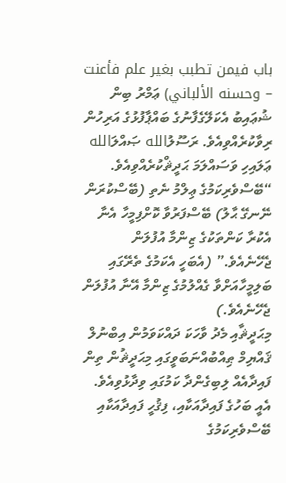باب فيمن تطبب بغير علم فأعنت – وحسنه الألباني) ޢަމްރު ބިން ޝުޢައިބު އެކަލޭގެފާނުގެ ބައްޕާފުޅުގެ އަރިހުން ރިވާކުރެއްވިއެވެ. ރަސޫލުالله ޞައްލަالله ޢަލައިހި ވަސައްލަމަ ޙަދީޘްކުރެއްވިއެވެ. “ބޭސްވެރިކަމުގެ ޢިލްމު ނެތި (ބޭސްކުރަން ނޭނގޭ ޙާލު) ބޭސްފަރުވާ ކޮށްފިމީހާ އެނާ އެކުރާ ކަންތަކުގެ ޒިންމާ އުފުލަން ޖެހޭނެއެވެ.” (އެބަހީ އެކަމުގެ ތެރޭގައި ބަލިމީހާއަށްވާ ގެއްލުމުގެ ޒިންމާ އޭނާ އުފުލަން ޖެހޭނެއެވެ.)
މިޙަދީޘާއި މެދު ވާހަކަ ދައްކަވަމުން އިބްނުލް ޤައްޔިމް ޠިއްބުއްނަބަވީގައި މިޙަދީޘުން ތިން ފައިދާއެއް ލިބިގެންދާ ކަމުގައި ވިދާޅުވިއެވެ. އެއީ ބަހުގެ ފައިދާއަކާއި، ފިޤުހީ ފައިދާއަކާއި ބޭސްވެރިކަމުގެ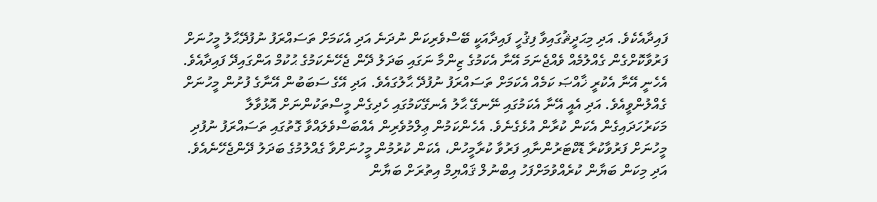ފައިދާއެކެވެ. އަދި މިޙަދީޘުގައިވާ ފިޤުހީ ފައިދާއަކީ ބޭސްވެރިކަން ނުދަނެ އަދި އެކަމަށް ތަސައްރަފު ނުފުދޭޙާލު މީހުނަށް ފަރުވާކޮށްގެން ގެއްލުމެއް ވެއްޖެނަމަ އޭނާ އެކަމުގެ ޒިންމާ ނަގައި ބަދަލު ދޭން ޖެހޭނެކަމުގެ ޙުކުމް އަންގައިދޭ ފައިދާއެވެ. އެހެނީ އޭނާ އެކުރީ ޚާއްޞަ ކަމެއް އެކަމަށް ތަސައްރަފު ނުފުދޭ ޙާލުގައެވެ. އަދި އޭގެ ސަބަބުން އޭނާގެ ފުށުން މީހުނަށް ގެއްލުންވީއެވެ. އަދި އެއީ އޭނާ އެކަމުގައި ނޭނގޭ ޙާލު އެނގޭކަމުގައި ހެދިގެން މީސްތަކުންނަށް އޮޅުވާލާ މަކަރުހަދައިގެން އެކަން ކުރާން އުޅެގެނެވެ. އެހެންކަމުން ޢިލްމުވެރިން އެއްބަސްވެލައްވާ ގޮތުގައި ތަސައްރަފު ނުފުދި މީހުނަށް ފަރުވާކުރާ ޑޮކްޓަރުންނާއި ފަރުވާ ކުރާމީހުން، އެކަން ކުރުމުން މީހުނަށްވާ ގެއްލުމުގެ ބަދަލު ދޭންޖެހޭނެއެވެ. އަދި މިކަން ބަޔާން ކުރެއްވުމަށްފަހު އިބްނުލް ޤައްޔިމް އިތުރަށް ބަޔާން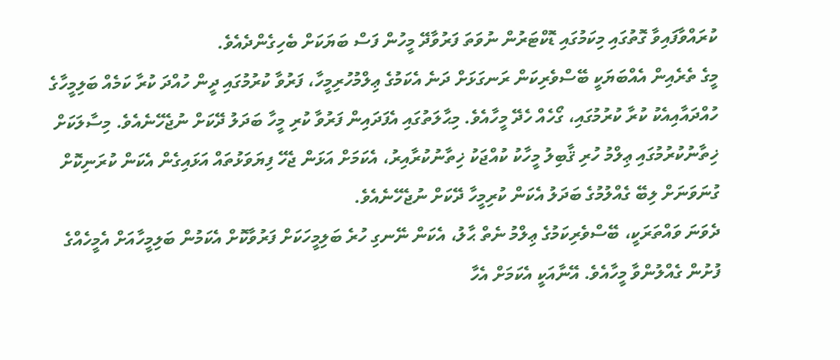ކުރައްވާފައިވާ ގޮތުގައި މިކަމުގައި ޑޮކްޓަރުން ނުވަތަ ފަރުވާދޭ މީހުން ފަސް ބަޔަކަށް ބެހިގެންދެއެވެ.
މީގެ ތެރެއިން އެއްބަޔަކީ ބޭސްވެރިކަން ރަނގަޅަށް ދަނެ އެކަމުގެ ޢިލްމުހުރިމީހާ، ފަރުވާ ކުރުމުގައި ދީން ހުއްދަ ކުރާ ކަމެއް ބަލިމީހާގެ ހުއްދައާއިއެކު ކުރާ ކުރުމުގައި، ގޯހެއް ހެދޭ މީހާއެވެ. މިޙާލަތުގައި އެފަދައިން ފަރުވާ ކުރި މީހާ ބަދަލު ދޭކަށް ނުޖެހޭނެއެވެ. މިސާލަކަށް ޚިތާނުކުރުމުގައި ޢިލްމު ހުރި ޤާބިލު މީހާކު ކުއްޖަކު ޚިތާނުކުރާއިރު، އެކަމަށް އަޅަން ޖެހޭ ފިޔަވަޅުތައް އަޅައިގެން އެކަން ކުރަނިކޮށް ގުނަވަނަށް ލިބޭ ގެއްލުމުގެ ބަދަލު އެކަން ކުރިމީހާ ދޭކަށް ނުޖެހޭނެއެވެ.
ދެވަނަ ވައްތަރަކީ، ބޭސްވެރިކަމުގެ ޢިލްމު ނެތް ޙާލު، އެކަން ނޭނގި ހުރެ ބަލިމީހަކަށް ފަރުވާކޮށް އެކަމުން ބަލިމީހާއަށް އެމީހެއްގެ ފުށުން ގެއްލުންވާ މީހާއެވެ. އޭނާއަކީ އެކަމަށް އެހާ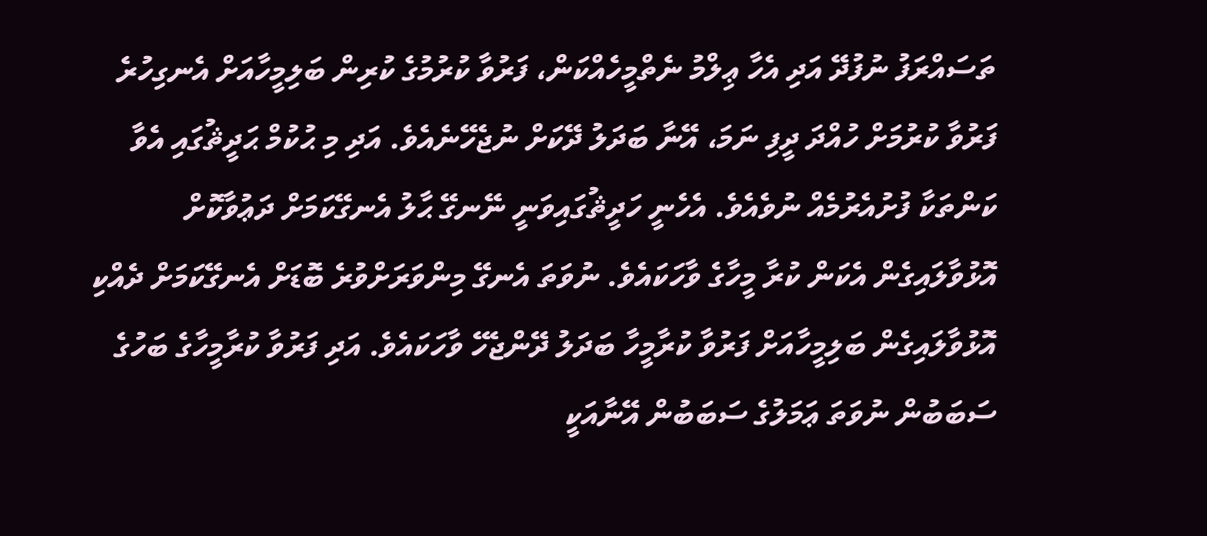ތަސައްރަފު ނުފުދޭ އަދި އެހާ ޢިލްމު ނެތްމީހެއްކަން، ފަރުވާ ކުރުމުގެ ކުރިން ބަލިމީހާއަށް އެނގިހުރެ ފަރުވާ ކުރުމަށް ހުއްދަ ދީފި ނަމަ، އޭނާ ބަދަލު ދޭކަށް ނުޖެހޭނެއެވެ. އަދި މި ޙުކުމް ޙަދީޘުގައި އެވާ ކަންތަކާ ފުށުއެރުމެއް ނުވެއެވެ. އެހެނީ ހަދީޘުގައިވަނީ ނޭނގޭ ޙާލު އެނގޭކަމަށް ދަޢުވާކޮށް އޮޅުވާލައިގެން އެކަން ކުރާ މީހާގެ ވާހަކައެވެ. ނުވަތަ އެނގޭ މިންވަރަށްވުރެ ބޮޑަށް އެނގޭކަމަށް ދެއްކި އޮޅުވާލައިގެން ބަލިމީހާއަށް ފަރުވާ ކުރާމީހާ ބަދަލު ދޭންޖެހޭ ވާހަކައެވެ. އަދި ފަރުވާ ކުރާމީހާގެ ބަހުގެ ސަބަބުން ނުވަތަ ޢަމަލުގެ ސަބަބުން އޭނާއަކީ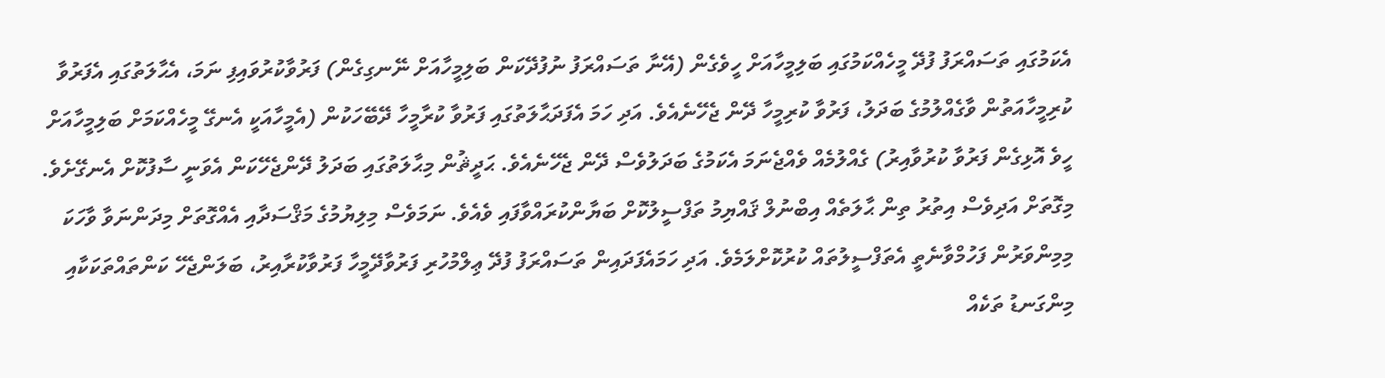އެކަމުގައި ތަސައްރަފު ފުދޭ މީހެއްކަމުގައި ބަލިމީހާއަށް ހީވެގެން (އޭނާ ތަސައްރަފު ނުފުދޭކަން ބަލިމީހާއަށް ނޭނގިގެން) ފަރުވާކުރުވައިފި ނަމަ، އެޙާލަތުގައި އެފަރުވާ ކުރިމީހާއަތުން ވާގެއްލުމުގެ ބަދަލު، ފަރުވާ ކުރިމީހާ ދޭން ޖެހޭނެއެވެ. އަދި ހަމަ އެފަދަޙާލަތުގައި ފަރުވާ ކުރާމީހާ ދޭބޭހަކުން (އެމީހާއަކީ އެނގޭ މީހެއްކަމަށް ބަލިމީހާއަށް ހީވެ އޮޅިގެން ފަރުވާ ކުރުވާއިރު) ގެއްލުމެއް ވެއްޖެނަމަ އެކަމުގެ ބަދަލުވެސް ދޭން ޖެހޭނެއެވެ. ޙަދީޘުން މިޙާލަތުގައި ބަދަލު ދޭންޖެހޭކަން އެވަނީ ސާފުކޮށް އެނގޭށެވެ.
މިގޮތަށް އަދިވެސް އިތުރު ތިން ޙާލަތެއް އިބްނުލް ޤައްޔިމު ތަފްސީލުކޮށް ބަޔާންކުރައްވާފައި ވެއެވެ. ނަމަވެސް މިލިޔުމުގެ މަޤްސަދާއި އެއްގޮތަށް މިދަންނަވާ ވާހަކަ މިމިންވަރުން ފަހުމްވާނެތީ އެތަފްސީލުތައް ކުރުކޮށްލަމެވެ. އަދި ހަމައެފަދައިން ތަސައްރަފު ފުދޭ ޢިލްމުހުރި ފަރުވާދޭމީހާ ފަރުވާކުރާއިރު، ބަލަންޖެހޭ ކަންތައްތަކަކާއި މިންގަނޑު ތަކެއް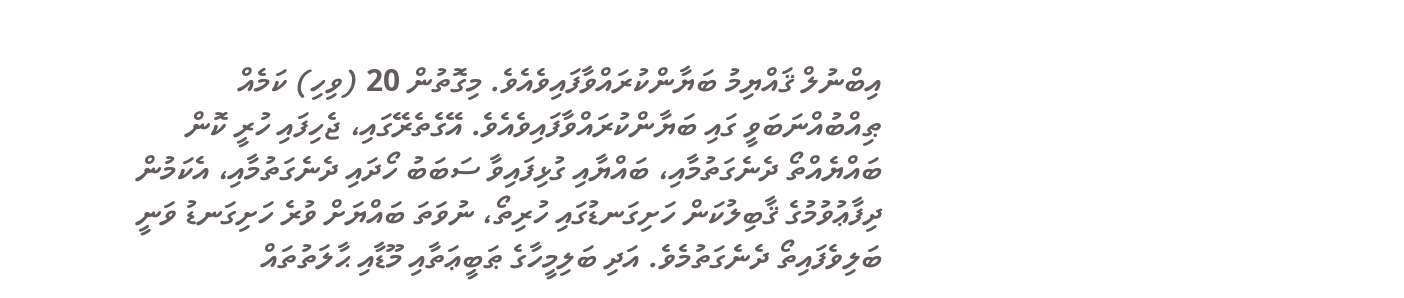އިބްނުލް ޤައްޔިމު ބަޔާންކުރައްވާފައިވެއެވެ. މިގޮތުން 20 (ވިހި) ކަމެއް ޠިއްބުއްނަބަވީ ގައި ބަޔާންކުރައްވާފައިވެއެވެ. އޭގެތެރޭގައި، ޖެހިފައި ހުރީ ކޮން ބައްޔެއްތޯ ދެނެގަތުމާއި، ބައްޔާއި ގުޅިފައިވާ ސަބަބު ހޯދައި ދެނެގަތުމާއި، އެކަމުން ދިފާޢުވުމުގެ ޤާބިލުކަން ހަށިގަނޑުގައި ހުރިތޯ، ނުވަތަ ބައްޔަށް ވުރެ ހަށިގަނޑު ވަނީ ބަލިވެފައިތޯ ދެނެގަތުމެވެ. އަދި ބަލިމީހާގެ ޠަބީޢަތާއި މޫޑާއި ޙާލަތުތައް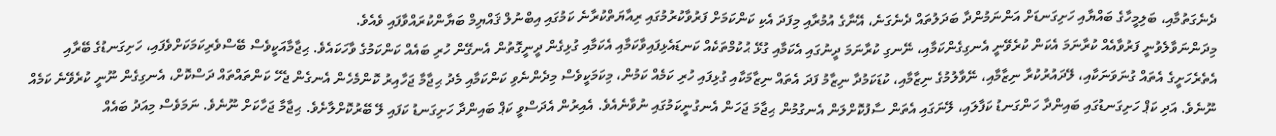ދެނެގަތުމާއި، ބަލިމީހާގެ ބައްޔާއި ހަށިގަނޑަށް އަންނަމުންދާ ބަދަލުތައް ދެނެގަނެ، އޭނާގެ އުމުރާއި މިފަދަ އެކި ކަންކަމަށް ފަރުވާކުރުމުގައި ރިއާޔަތްކުރާނެ ކަމުގައި އިބްނުލް ޤައްޔިމް ބަޔާންކުރައްވާފައި ވެއެވެ.
މިދަންނަވާލެވުނީ ފަރުވާއެއް ކުރާނަމަ އެކަން ކުރެވޭނީ އެނގިގެންކަމާއި، ނޭނގި ކުރާނަމަ ދީނުގައި އެކަމާއި ގުޅޭ ޙުކުމްތަކެއް ކަނޑައެޅިފައިވާކަމާއި އެކަމާއި ގުޅިގެން ދީނީގޮތުން އެނގޭން ހުރި ބައެއް ކަންކަމުގެ ވާހަކައެވެ. ޙިޖާމާއަކީވެސް ބޭސްވެރިކަމަކަށްވެފައި، ހަށިގަނޑުގެ ބޭރާއި އެތެރެހަށީގެ އެތައް ގުނަވަނަކާއި، ލޭދައުރުކުރާ ނިޒާމާއި، ނޭވާލުމުގެ ނިޒާމާއި، ކުޑަކަމުދާ ނިޒާމު ފަދަ އެތައް ނިޒާމަކާއި ގުޅިފައި ހުރި ކަމެއް ކަމުން، މިކަމަކީވެސް މިދެންނެވި ކަންކަމާއި މެދު ޙިޖާމާ ޖަހާއިރު ކޮންމެހެން އެނގެން ޖެހޭ ކަންތައްތައް ދަސްކޮށް، އެނގިގެން ނޫނީ ކުރެވޭނެ ކަމެއް ނޫނެވެ. އަދި ކަޕް ހަށިގަނޑުގައި ބައިންދާ ހަންގަނޑު ކަފާލައި، ލޭނަގައި އެތަން ސާފުކޮށްލަން އެނގުމުން ޙިޖާމަ ޖަހަން އެނގުނީކަމުގައި ނުވާނެއެވެ. އެއިރުން އެދަސްވީ ކަޕް ބައިންދާ ހަށިގަނޑު ކަފައި ލޭ ބޭރުކޮށްލާށެވެ. ޙިޖާމާ ޖަހާކަށް ނޫނެވެ. ނަމަވެސް މިއަދު ބައެއް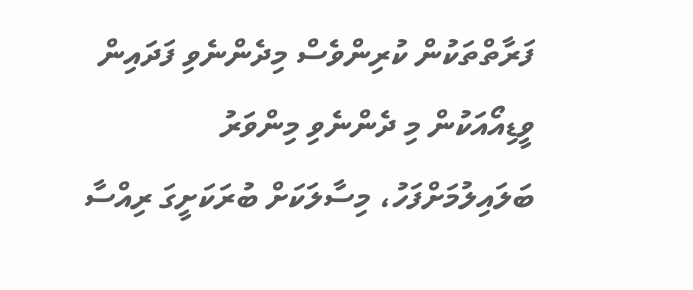ފަރާތްތަކުން ކުރިންވެސް މިދެންނެވި ފަދައިން ވީޑިއޯއަކުން މި ދެންނެވި މިންވަރު ބަލައިލުމަށްފަހު، މިސާލަކަށް ބުރަކަށީގަ ރިއްސާ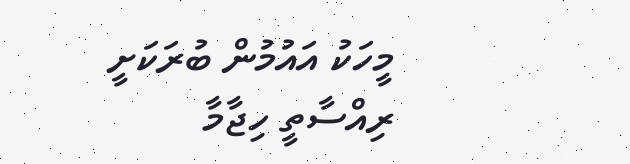މީހަކު އައުމުން ބުރަކަށީ ރިއްސާތީ ހިޖާމާ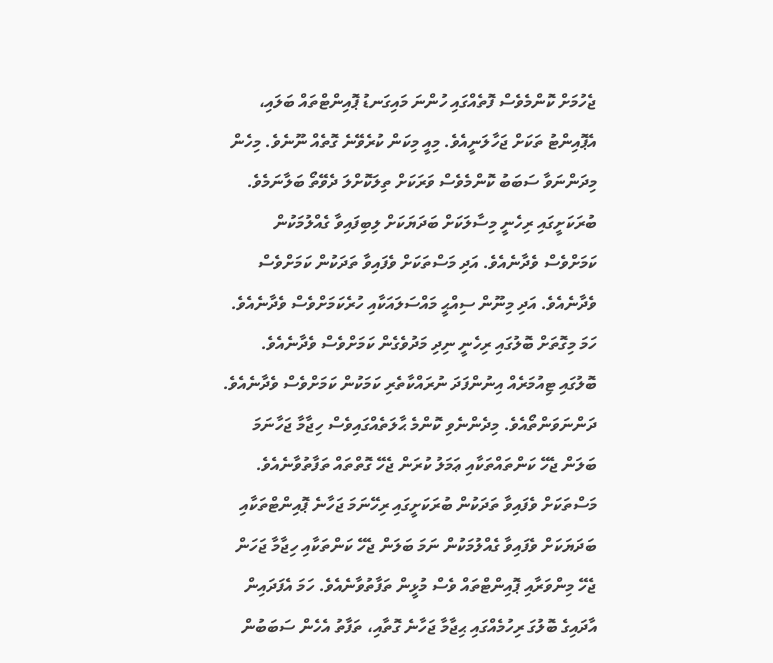ޖެހުމަށް ކޮންމެވެސް ފޮތެއްގައި ހުންނަ މައިގަނޑު ޕޮއިންޓްތައް ބަލައި، އެޕޮއިންޓު ތަކަށް ޖަހާލަނީއެވެ. މިއީ މިކަން ކުރެވޭނެ ގޮތެއް ނޫނެވެ. މިހެން މިދަންނަވާ ސަބަބު ކޮންމެވެސް ވަރަކަށް ތިލަކޮށްލަ ދެވޭތޯ ބަލާނަމެވެ.
ބުރަކަށީގައި ރިހެނީ މިސާލަކަށް ބަދަޔަކަށް ލިބިފައިވާ ގެއްލުމަކުން ކަމަށްވެސް ވެދާނެއެވެ. އަދި މަސްތަކަށް ވެފައިވާ ތަދަކުން ކަމަށްވެސް ވެދާނެއެވެ. އަދި މިނޫން ސިއްޙީ މައްސަލައަކާއި ހުރެކަމަށްވެސް ވެދާނެއެވެ. ހަމަ މިގޮތަށް ބޮލުގައި ރިހެނީ ނިދި މަދުވެގެން ކަމަށްވެސް ވެދާނެއެވެ. ބޮލުގައި ޓިއުމަރެއް އިނުންފަދަ ނުރައްކާތެރި ކަމަކުން ކަމަށްވެސް ވެދާނެއެވެ. ދަންނަވަންތޯއެވެ. މިދެންނެވި ކޮންމެ ޙާލަތެއްގައިވެސް ހިޖާމާ ޖަހާނަމަ ބަލަން ޖެހޭ ކަންތައްތަކާއި ޢަމަލު ކުރަން ޖެހޭ ގޮތްތައް ތަފާތުވާނެއެވެ. މަސްތަކަށް ވެފައިވާ ތަދަކުން ބުރަކަށީގައި ރިހޭނަމަ ޖަހާނެ ޕޮއިންޓްތަކާއި ބަދަޔަކަށް ވެފައިވާ ގެއްލުމަކުން ނަމަ ބަލަން ޖެހޭ ކަންތަކާއި ހިޖާމާ ޖަހަން ޖެހޭ މިންވަރާއި ޕޮއިންޓްތައް ވެސް މުޅީން ތަފާތުވާނެއެވެ. ހަމަ އެފަދައިން އާދައިގެ ބޮލުގަ ރިހުމެއްގައި ޙިޖާމާ ޖަހާނެ ގޮތާއި، ތަފާތު އެހެން ސަބަބުން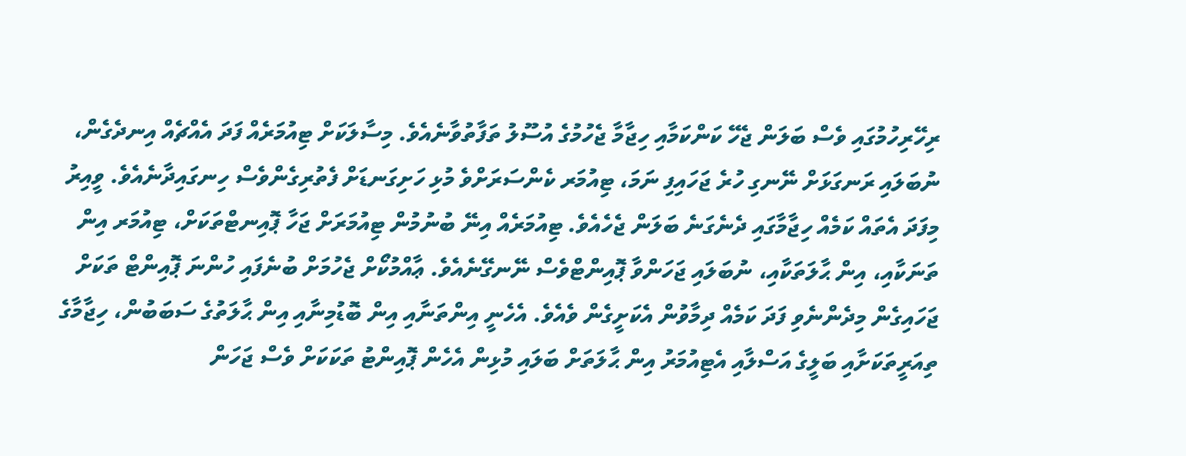ރިހޭރިހުމުގައި ވެސް ބަލަން ޖެހޭ ކަންކަމާއި ހިޖާމާ ޖެހުމުގެ އުސޫލު ތަފާތުވާނެއެވެ. މިސާލަކަށް ޓިއުމަރެއް ފަދަ އެއްޗެއް އިނދެގެން، ނުބަލައި ރަނގަޅަށް ނޭނގި ހުރެ ޖަހައިފި ނަމަ، ޓިއުމަރ ކެންސަރަށްވެ މުޅި ހަށިގަނޑަށް ފެތުރިގެންވެސް ހިނގައިދާނެއެވެ. ވީއިރު މިފަދަ އެތައް ކަމެއް ހިޖާމާގައި ދެނެގަނެ ބަލަން ޖެހެއެވެ. ޓިއުމަރެއް އިނޭ ބުނުމުން ޓިއުމަރަށް ޖަހާ ޕޮއިނޓްތަކަށް، ޓިއުމަރ އިން ތަނަކާއި، އިން ޙާލަތަކާއި، ނުބަލައި ޖަހަންވާ ޕޮއިންޓްވެސް ނޭނގޭނެއެވެ. ޢާއްމުކޯށް ޖެހުމަށް ބުނެފައި ހުންނަ ޕޮއިންޓް ތަކަށް ޖަހައިގެން މިދެންނެވި ފަދަ ކަމެއް ދިމާވުން އެކަށީގެން ވެއެވެ. އެހެނީ އިންތަނާއި އިން ބޮޑުމިނާއި އިން ޙާލަތުގެ ސަބަބުން، ހިޖާމާގެ ތިއަރީތަކަށާއި ބަލީގެ އަސްލާއި އެޓިއުމަރު އިން ޙާލަތަށް ބަލައި މުޅިން އެހެން ޕޮއިންޓު ތަކަކަށް ވެސް ޖަހަން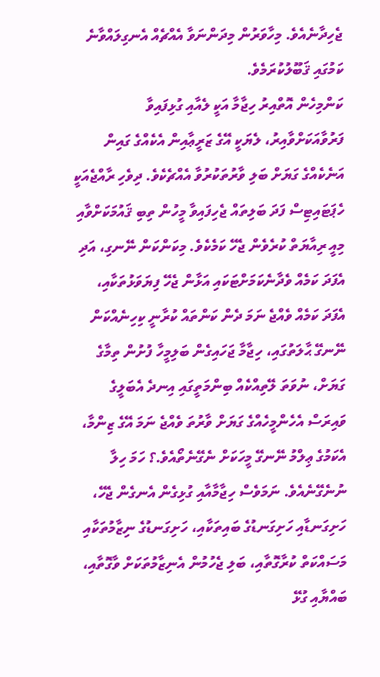ޖެހިދާނެއެވެ. މިހާވަރުން މިދަންނަވާ އެއްޗެއް އެނގިލައްވާނެ ކަމުގައި ޤަބޫލުކުރަމެވެ.
ކަންމިހެން އޮތްއިރު ހިޖާމާ އަކީ ލެއާއި ގުޅިފައިވާ ފަރުވާއަކަށްވާއިރު، ލެޔަކީ އޭގެ ޒަރީޢާއިން އެކެއްގެ ގައިން އަނެކެއްގެ ގަޔަށް ބަލި ވާރުތަކުރުވާ އެއްޗެކެވެ. ދިވެހި ރާއްޖެއަކީ ހެޕަޓައިޓިސް ފަދަ ބަލިތައް ޖެހިފައިވާ މީހުން ތިބި ޤައުމަކަށްވާއި މިއީ ރިއާޔަތް ކުރެވެން ޖެހޭ ކަމެކެވެ. މިކަންކަން ނޭނގި، އަދި އެފަދަ ކަމެއް ވެދާނެކަމަށްޓަކައި އަޅާން ޖެހޭ ފިޔަވަޅުތަކާއި، އެފަދަ ކަމެއް ވެއްޖެ ނަމަ ދެން ކަންތައް ކުރާނީ ކިހިނެއްކަން ނޭނގޭ ޙާލަތުގައި، ހިޖާމާ ޖަހައިގެން ބަލިމީހާ ފުށުން ތިމާގެ ގަޔަށް، ނުވަތަ ލޭތިއްކެއް ބިންމަތީގައި އިނދެ އެބަލީގެ ވައިރަސް އެހެންމީހެއްގެ ގަޔަށް ވާރުތަ ވެއްޖެ ނަމަ އޭގެ ޒިންމާ، އެކަމުގެ ޢިލްމު ނޭނގޭ މީހަކަށް ނެގޭނެތޯއެވެ.؟ ހަމަ ހިލާ ނުނެގޭނެއެވެ. ނަމަވެސް ހިޖާމާއާއި ގުޅިގެން އެނގެން ޖެހޭ، ހަށިގަނޑާއި ހަށިގަނޑުގެ ބައިތަކާއި، ހަށިގަނޑުގެ ނިޒާމުތަކާއި މަސައްކަތް ކުރާގޮތާއި، ބަލި ޖެހުމުން އެނިޒާމުތަކަށް ވާގޮތާއި، ބައްޔާއި ގުޅޭ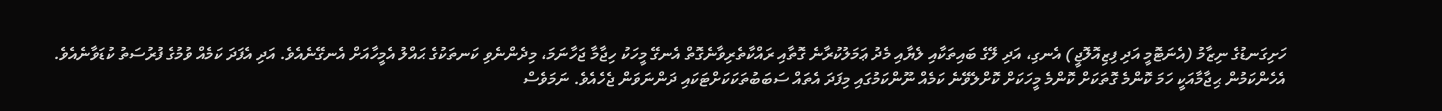ހަށިގަނޑުގެ ނިޒާމު (އެނަޓޮމީ އަދި ފިޒިއޮލޮޖީ) އެނގި، އަދި ލޭގެ ބައިތަކާއި ލެޔާއި މެދު ޢަމަލުކުރާނެ ގޮތާއި ރައްކާތެރިވާނެގޮތް އެނގޭ މީހަކު ހިޖާމާ ޖަހާނަމަ، މިދެންނެވި ކަނތަކުގެ ޙައްލު އެމީހާއަށް އެނގޭނެއެވެ. އަދި އެފަދަ ކަމެއް ވުމުގެ ފުރުސަތު ކުޑަވާނެއެވެ. އެހެންކަމުން ޙިޖާމާއަކީ ހަމަ ކޮންމެ ގޮތަކަށް ކޮންމެ މީހަކަށް ކޮށްލެވޭނެ ކަމެއް ނޫންކަމުގައި މިފަދަ އެތައް ސަބަބުތަކަކަށްޓަކައި ދަންނަވަން ޖެހެއެވެ. ނަމަވެސް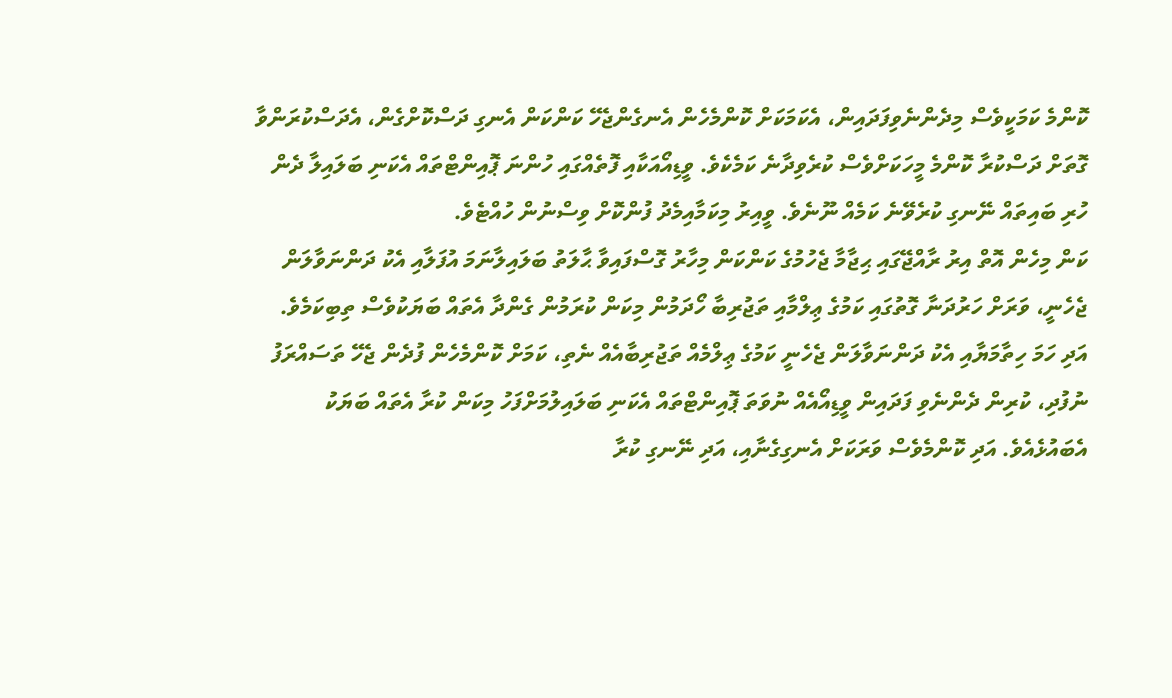ކޮންމެ ކަމަކީވެސް މިދެންނެވިފަދައިން، އެކަމަކަށް ކޮންމެހެން އެނގެންޖެހޭ ކަންކަން އެނގި ދަސްކޮށްގެން، އެދަސްކުރަންވާ ގޮތަށް ދަސްކުރާ ކޮންމެ މީހަކަށްވެސް ކުރެވިދާނެ ކަމެކެވެ. ވީޑިއޯއަކާއި ފޮތެއްގައި ހުންނަ ޕޮއިންޓްތައް އެކަނި ބަލައިލާ ދެން ހުރި ބައިތައް ނޭނގި ކުރެވޭނެ ކަމެއް ނޫނެވެ. ވީއިރު މިކަމާއިމެދު ފުންކޮށް ވިސްނުން ހުއްޓެވެ.
ކަން މިހެން އޮތް އިރު ރާއްޖޭގައި ޙިޖާމާ ޖެހުމުގެ ކަންކަން މިހާރު ގޮސްފައިވާ ޙާލަތު ބަލައިލާނަމަ އުފަލާއި އެކު ދަންނަވާލަން ޖެހެނީ، ވަރަށް ހަރުދަނާ ގޮތުގައި ކަމުގެ ޢިލްމާއި ތަޖުރިބާ ހޯދަމުން މިކަން ކުރަމުން ގެންދާ އެތައް ބަޔަކުވެސް ތިބިކަމެވެ. އަދި ހަމަ ހިތާމަޔާއި އެކު ދަންނަވާލަން ޖެހެނީ ކަމުގެ ޢިލްމެއް ތަޖުރިބާއެއް ނެތި، ކަމަށް ކޮންމެހެން ފުދެން ޖެހޭ ތަސައްރަފު ނުފުދި، ކުރިން ދެންނެވި ފަދައިން ވީޑިއޯއެއް ނުވަތަ ޕޮއިންޓްތައް އެކަނި ބަލައިލުމަށްފަހު މިކަން ކުރާ އެތައް ބަޔަކު އެބައުޅެއެވެ. އަދި ކޮންމެވެސް ވަރަކަށް އެނގިގެނާއި، އަދި ނޭނގި ކުރާ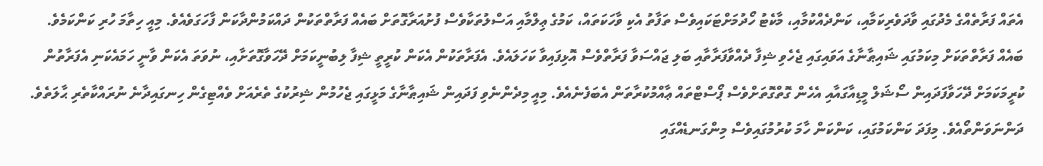އެތައް ފަރާތެއްގެ މެދުގައި ވާދަވެރިކަމާއި، ކަންދެއްކުމާއި، މާކެޓު ހޯދުމަށްޓަކައިވެސް ތަފާތު އެކި ވާހަކަތައް، ކަމުގެ ޢިލްމާއި އަސްލުތަކާވެސް ފުށުއަރާގޮތަށް ބައެއް ފަރާތްތަކުން ދައްކަމުންދާކަން ފާހަގަވެއެވެ. މިއީ ހިތާމަ ހުރި ކަންކަމެވެ. ބައެއް ފަރާތްތަކަށް މިކަމުގައި ޝައިޠާނާގެ އަވައިގައި ޖެހެވި ޝިފާ ދެއްވާފަރާތާއި ބަލި ޖައްސަވާ ފަރާތްވެސް އޮޅިފައިވާ ކަހަލައެވެ. އެފަރާތަކުން އެކަން ކުރީތީ ޝިފާ ލިބުނީކަމަށް ދޭހަވާގޮތަށާއި، ނުވަތަ އެކަން ވާނީ ހަމައެކަނި އެފަރާތުން ކުރީމަކަމަށް ދޭހަވާފަދައިން ސޯޝަލް މީޑިއާގައާއި އެހެން ގޮތްގޮތަށްވެސް ޕޯސްޓްތައް ޢާއްމުކުރާތަން އެބަފެނެއެވެ. މިއީ މިދެންނެވި ފަދައިން ޝައިޠާނާގެ މަޅީގައި ޖެހުމުން ޝިރުކުގެ ތެރެއަށް ވެއްޓިގެން ހިނގައިދާނެ ނުރައްކާތެރި ޙާލަތެވެ.
ދަންނަވަންތޯއެވެ. މިފަދަ ކަންކަމުގައި، ކަންކަން ހާމަ ކުރުމުގައިވެސް މިންގަނޑެއްގައި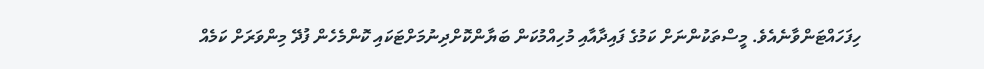ހިފަހައްޓަންވާނެއެވެ. މީސްތަކުންނަށް ކަމުގެ ފައިދާއާއި މުހިއްމުކަން ބަޔާންކޮށްދިނުމަށްޓަކައި ކޮންމެހެން ފުދޭ މިންވަރަށް ކަމެއް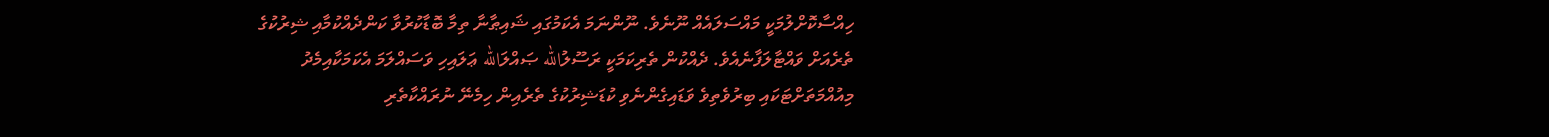ހިއްސާކޮށްލުމަކީ މައްސަލައެއް ނޫނެވެ. ނޫންނަމަ އެކަމުގައި ޝައިޠާނާ ތިމާ ބޮޑާކުރުވާ ކަންދެއްކުމާއި ޝިރުކުގެ ތެރެއަށް ވައްޓާލަފާނެއެވެ. ދެއްކުން ތެރިކަމަކީ ރަސޫލުالله ޞައްލަالله ޢަލައިހި ވަސައްލަމަ އެކަމަކާއިމެދު މިއުއްމަތަށްޓަކައި ބިރުވެތިވެ ވަޑައިގެންނެވި ކުޑަޝިރުކުގެ ތެރެއިން ހިމެނޭ ނުރައްކާތެރި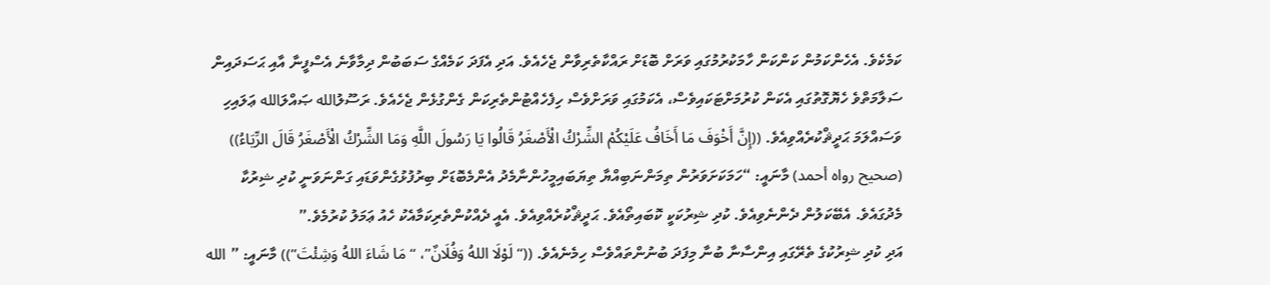ކަމެކެވެ. އެހެންކަމުން ކަންކަން ހާމަކުރުމުގައި ވަރަށް ބޮޑަށް ރައްކާތެރިވާން ޖެހެއެވެ. އަދި އެފަދަ ކަމެއްގެ ސަބަބުން ދިމާވާނެ އެސްފީނާ އާއި ޙަސަދައިން ސަލާމަތްވެ ހެޔޮގޮތުގައި އެކަން ކުރުމަށްޓަކައިވެސް، އެކަމުގައި ވަރަށްވެސް ހިފެހެއްޓުންތެރިކަން ގެންގުޅެން ޖެހެއެވެ. ރަސޫލުالله ޞައްލަالله ޢަލައިހި ވަސައްލަމަ ޙަދީޘްކުރެއްވިއެވެ. ((إِنَّ أَخْوَفَ مَا أَخَافُ عَلَيْكُمْ الشِّرْكُ الْأَصْغَرُ قَالُوا يَا رَسُولَ اللَّهِ وَمَا الشِّرْكُ الْأَصْغَرُ قَالَ الرِّيَاءُ)) (صحيح رواه أحمد) މާނައީ: “ހަމަކަށަވަރުން ތިމަންނަބިއްޔާ ތިޔަބައިމީހުންނާމެދު އެންމެބޮޑަށް ބިރުފުޅުގެންވަޑައި ގަންނަވަނީ ކުދި ޝިރުކާ މެދުގައެވެ. އެބޭކަލުން ދެންނެވިއެވެ. ކުދި ޝިރުކަކީ ކޮބައިތޯއެވެ. ޙަދީޘްކުރެއްވިއެވެ. އެއީ ދެއްކުންތެރިކަމާއެކު ހެއު ޢަމަލު ކުރުމެވެ.”
އަދި ކުދި ޝިރުކުގެ ތެރޭގައި އިންސާނާ ބުނާ މިފަދަ ބުނުންތައްވެސް ހިމެނެއެވެ. ((“لَوْلَا اللهُ وَفُلَانٌ”، “مَا شَاءَ اللهُ وَشِئْتَ”)) މާނައީ: ” الله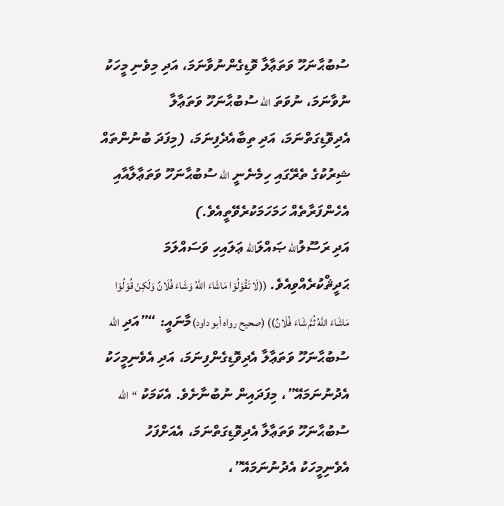ސުބުޙާނަހޫ ވަތަޢާލާ ވޮޑިގެންނުވާނަމަ، އަދި މިވެނި މީހަކު ނުވާނަމަ، ނުވަތަ الله ސުބުޙާނަހޫ ވަތަޢާލާ އެދިވޮޑިގަތްނަމަ، އަދި ތިބާއެދެފިނަމަ، (މިފަދަ ބުނުންތައް ޝިރުކުގެ ތެރޭގައި ހިމެނެނީ الله ސުބުޙާނަހޫ ވަތަޢާލާއާއި އެހެންފަރާތެއް ހަމަހަމަކުރެވޭތީއެވެ.)
އަދި ރަސޫލުالله ޞައްލަالله ޢަލައިހި ވަސައްލަމަ ޙަދީޘްކުރެއްވިއެވެ. ((لَا تَقُوْلُوْا مَاشَاءَ اللهُ وَشَاءَ فُلَانٌ وَلَكِنْ قُوْلُوْا مَاشَاءَ اللهُ ثُمَّ شَاءَ فُلَانٌ)) (صحيح رواه أبو داود)މާނައީ: “”އަދި الله ސުބުޙާނަހޫ ވަތަޢާލާ އެދިވޮޑިގެންފިނަމަ، އަދި އެވެނިމީހަކު އެދުނުނަމައޭ”، މިފަދައިން ނުބުނާށެވެ. އެކަމަކު “الله ސުބުޙާނަހޫ ވަތަޢާލާ އެދިވޮޑިގަތްނަމަ، އެއަށްފަހު އެވެނިމީހަކު އެދުނުނަމައޭ”،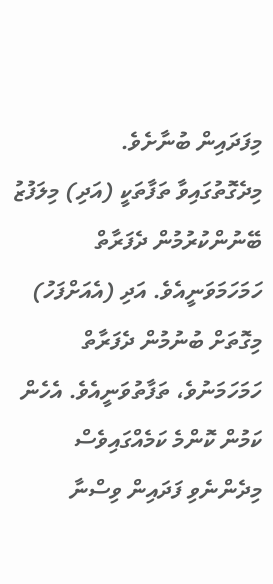މިފަދައިން ބުނާށެވެ.
މިދެގޮތުގައިވާ ތަފާތަކީ (އަދި) މިލަފުޒު ބޭނުންކުރުމުން ދެފަރާތް ހަމަހަމަވަނީއެވެ. އަދި (އެއަށްފަހު) މިގޮތަށް ބުނުމުން ދެފަރާތް ހަމަހަމަނުވެ، ތަފާތުވަނީއެވެ. އެހެން ކަމުން ކޮންމެ ކަމެއްގައިވެސް މިދެންނެވި ފަދައިން ވިސްނާ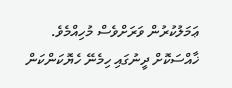ޢަމަލުކުރުން ވަރަށްވެސް މުހިއްމެވެ. ޚާއްސަކޮށް ދީނުގައި ހިމެނޭ ހެޔޮކަންކަން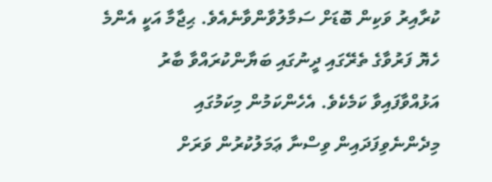ކުރާއިރު ވަކިން ބޮޑަށް ސަމާލުވާންވާނެއެވެ. ޙިޖާމާ އަކީ އެންމެ ހެޔޮ ފަރުވާގެ ތެރޭގައި ދީނުގައި ބަޔާންކުރައްވާ ބާރު އަޅުއްވާފައިވާ ކަމެކެވެ. އެހެންކަމުން މިކަމުގައި މިދެންނެވިފަދައިން ވިސްނާ ޢަމަލުކުރުން ވަރަށް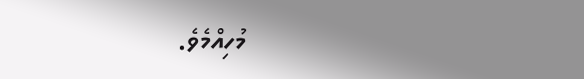މުހިއްމެވެ.